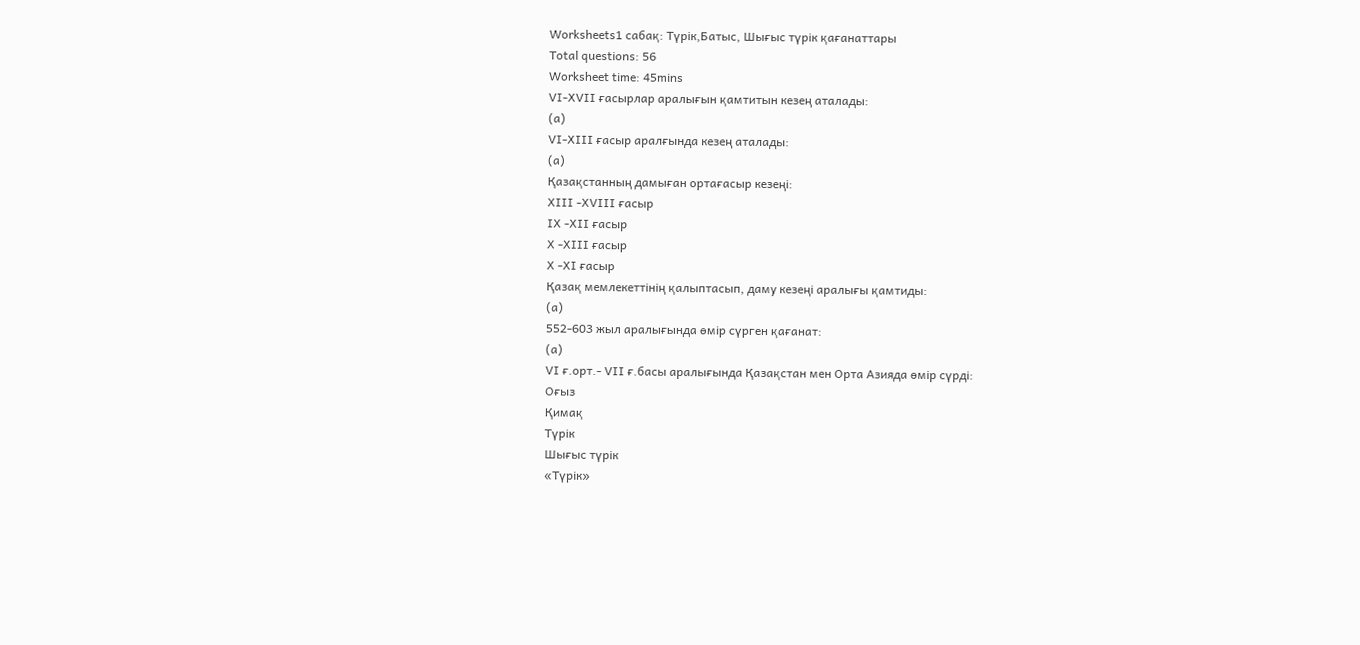Worksheets1 сабақ: Түрік,Батыс, Шығыс түрік қағанаттары
Total questions: 56
Worksheet time: 45mins
VI-XVII ғасырлар аралығын қамтитын кезең аталады:
(a)
VI-XIII ғасыр аралғында кезең аталады:
(a)
Қазақстанның дамыған ортағасыр кезеңі:
ХІІІ -ХVIII ғасыр
ІХ -ХІІ ғасыр
Х -ХІІІ ғасыр
Х -ХІ ғасыр
Қазақ мемлекеттінің қалыптасып, даму кезеңі аралығы қамтиды:
(a)
552-603 жыл аралығында өмір сүрген қағанат:
(a)
VI ғ.орт.- VII ғ.басы аралығында Қазақстан мен Орта Азияда өмір сүрді:
Оғыз
Қимақ
Түрік
Шығыс түрік
«Түрік»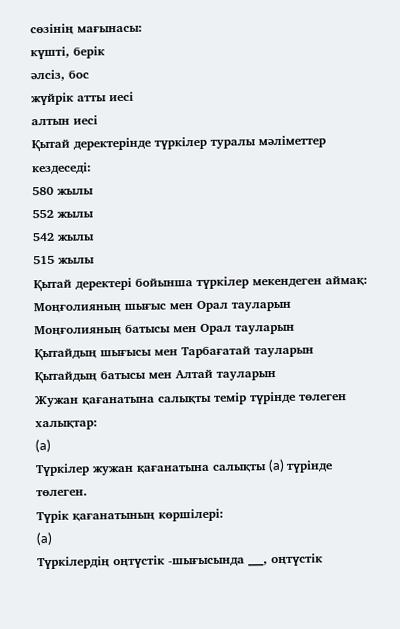сөзінің мағынасы:
күшті, берік
әлсіз, бос
жүйрік атты иесі
алтын иесі
Қытай деректерінде түркілер туралы мәліметтер кездеседі:
580 жылы
552 жылы
542 жылы
515 жылы
Қытай деректері бойынша түркілер мекендеген аймақ:
Моңғолияның шығыс мен Орал тауларын
Моңғолияның батысы мен Орал тауларын
Қытайдың шығысы мен Тарбағатай тауларын
Қытайдың батысы мен Алтай тауларын
Жужан қағанатына салықты темір түрінде төлеген халықтар:
(a)
Түркілер жужан қағанатына салықты (a) түрінде төлеген.
Түрік қағанатының көршілері:
(a)
Түркілердің оңтүстік -шығысында ___, оңтүстік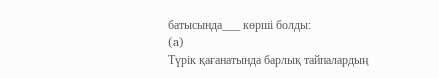батысында___ көрші болды:
(a)
Түрік қағанатында барлық тайпалардың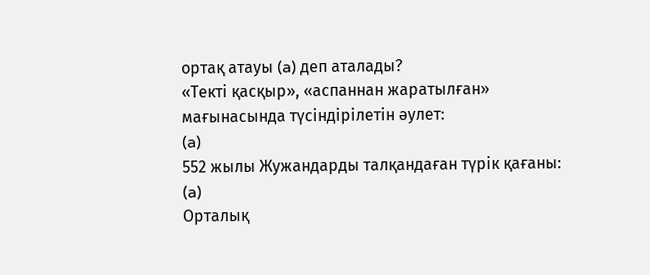ортақ атауы (a) деп аталады?
«Текті қасқыр», «аспаннан жаратылған» мағынасында түсіндірілетін әулет:
(a)
552 жылы Жужандарды талқандаған түрік қағаны:
(a)
Орталық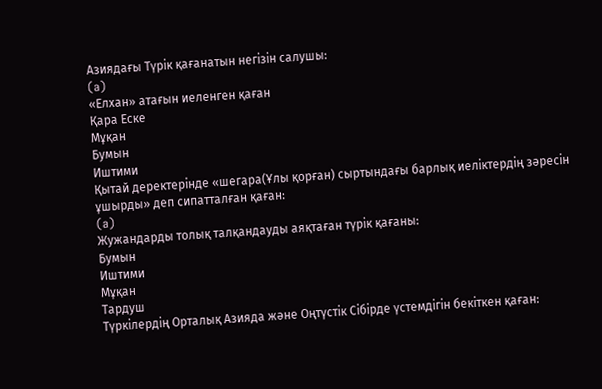Азиядағы Түрік қағанатын негізін салушы:
(a)
«Елхан» атағын иеленген қаған
Қара Еске
Мұқан
Бумын
Иштими
Қытай деректерінде «шегара(Ұлы қорған) сыртындағы барлық иеліктердің зәресін ұшырды» деп сипатталған қаған:
(a)
Жужандарды толық талқандауды аяқтаған түрік қағаны:
Бумын
Иштими
Мұқан
Тардуш
Түркілердің Орталық Азияда және Оңтүстік Сібірде үстемдігін бекіткен қаған: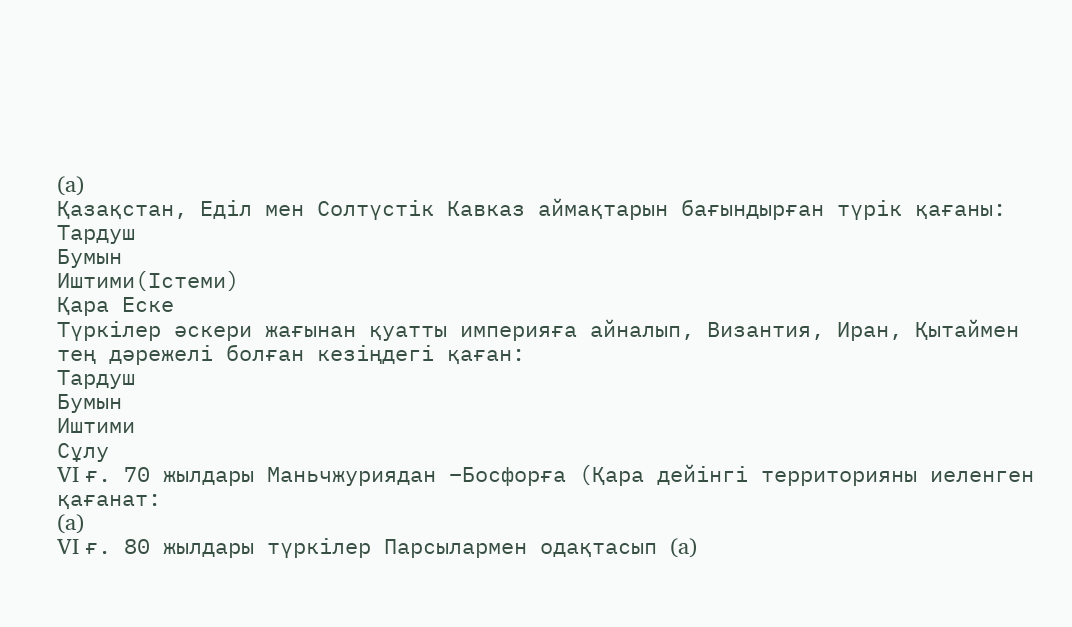(a)
Қазақстан, Еділ мен Солтүстік Кавказ аймақтарын бағындырған түрік қағаны:
Тардуш
Бумын
Иштими(Істеми)
Қара Еске
Түркілер әскери жағынан қуатты империяға айналып, Византия, Иран, Қытаймен тең дәрежелі болған кезіңдегі қаған:
Тардуш
Бумын
Иштими
Сұлу
VI ғ. 70 жылдары Маньчжуриядан –Босфорға (Қара дейінгі территорияны иеленген қағанат:
(a)
VI ғ. 80 жылдары түркілер Парсылармен одақтасып (a)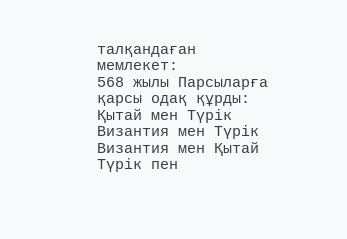талқандаған мемлекет:
568 жылы Парсыларға қарсы одақ құрды:
Қытай мен Түрік
Византия мен Түрік
Византия мен Қытай
Түрік пен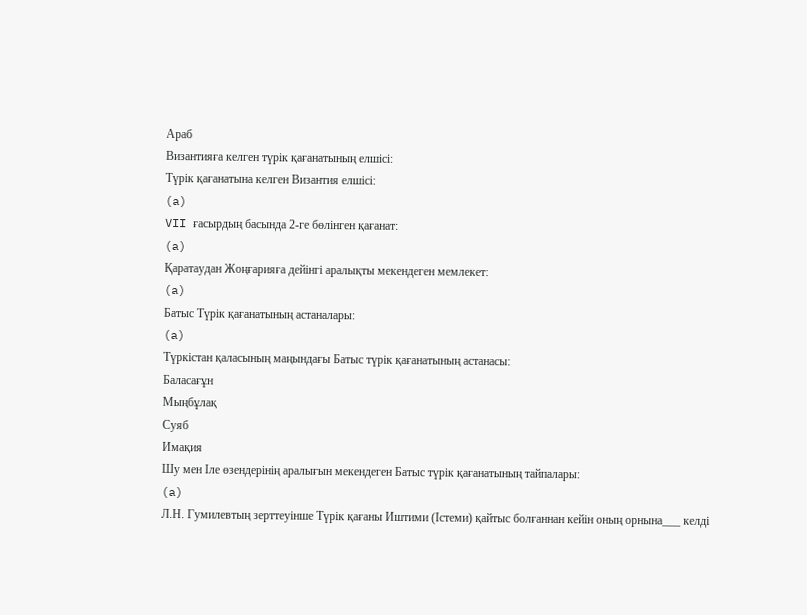Араб
Византияға келген түрік қағанатының елшісі:
Түрік қағанатына келген Византия елшісі:
(a)
VII ғасырдың басында 2-ге бөлінген қағанат:
(a)
Қаратаудан Жоңғарияға дейінгі аралықты мекендеген мемлекет:
(a)
Батыс Түрік қағанатының астаналары:
(a)
Түркістан қаласының маңындағы Батыс түрік қағанатының астанасы:
Баласағұн
Мыңбұлақ
Суяб
Имақия
Шу мен Іле өзендерінің аралығын мекендеген Батыс түрік қағанатының тайпалары:
(a)
Л.Н. Гумилевтың зерттеуінше Түрік қағаны Иштими (Істеми) қайтыс болғаннан кейін оның орнына___ келді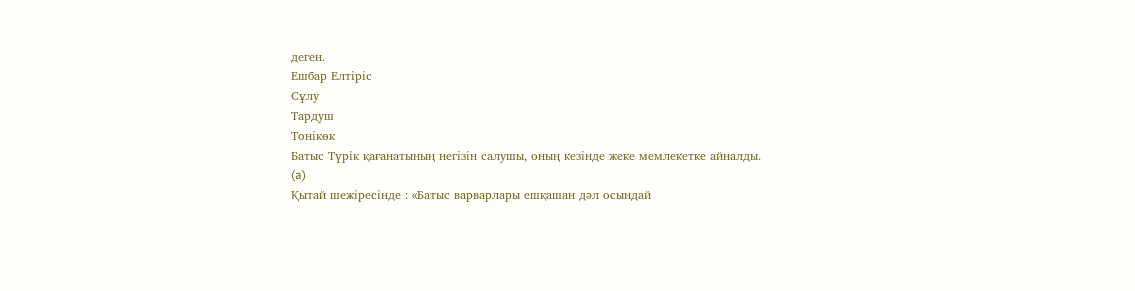деген.
Ешбар Елтіріс
Сұлу
Тардуш
Тонікөк
Батыс Түрік қағанатының негізін салушы, оның кезінде жеке мемлекетке айналды.
(a)
Қытай шежіресінде : «Батыс варварлары ешқашан дәл осындай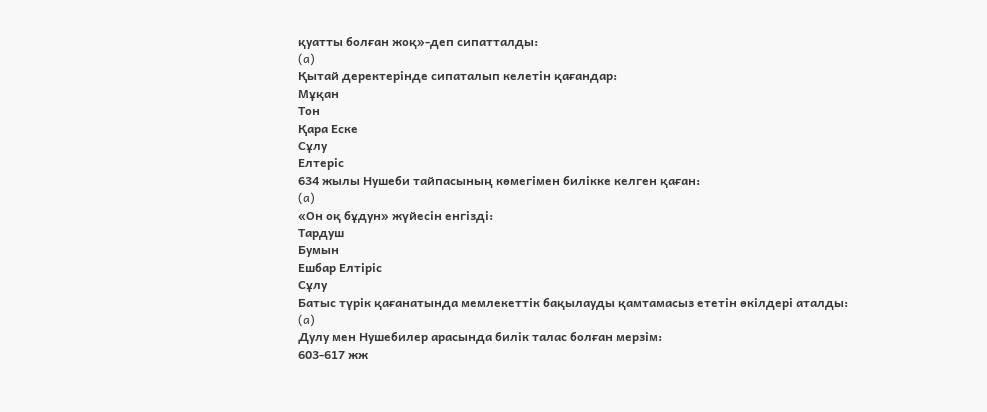қуатты болған жоқ»-деп сипатталды:
(a)
Қытай деректерінде сипаталып келетін қағандар:
Мұқан
Тон
Қара Еске
Сұлу
Елтеріс
634 жылы Нушеби тайпасының көмегімен билікке келген қаған:
(a)
«Он оқ бұдун» жүйесін енгізді:
Тардуш
Бумын
Ешбар Елтіріс
Сұлу
Батыс түрік қағанатында мемлекеттік бақылауды қамтамасыз ететін өкілдері аталды:
(a)
Дулу мен Нушебилер арасында билік талас болған мерзім:
603-617 жж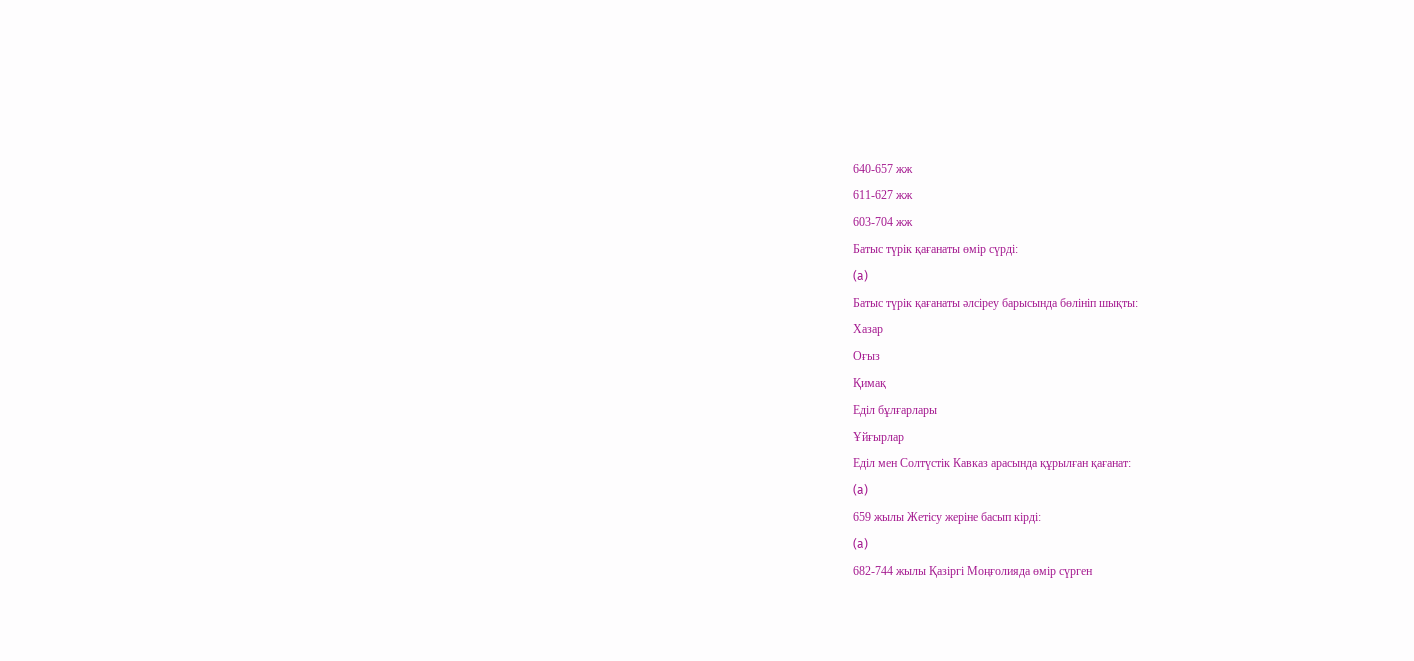640-657 жж
611-627 жж
603-704 жж
Батыс түрік қағанаты өмір сүрді:
(a)
Батыс түрік қағанаты әлсіреу барысында бөлініп шықты:
Хазар
Оғыз
Қимақ
Еділ бұлғарлары
Ұйғырлар
Еділ мен Солтүстік Кавказ арасында құрылған қағанат:
(a)
659 жылы Жетісу жеріне басып кірді:
(a)
682-744 жылы Қазіргі Моңғолияда өмір сүрген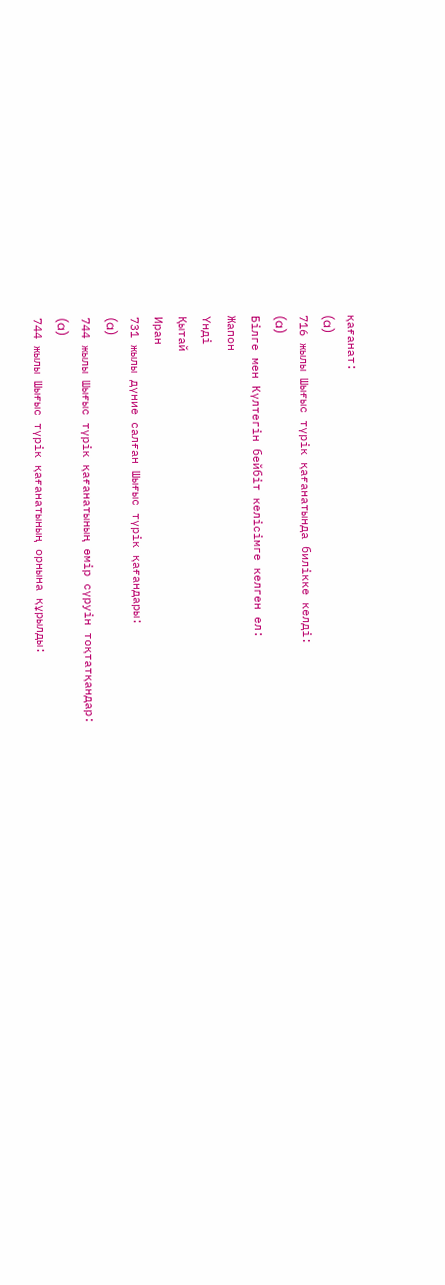қағанат:
(a)
716 жылы Шығыс түрік қағанатында билікке келді:
(a)
Білге мен Күлтегін бейбіт келісімге келген ел:
Жапон
Үнді
Қытай
Иран
731 жылы дүние салған Шығыс түрік қағандары:
(a)
744 жылы Шығыс түрік қағанатының өмір сүруін тоқтатқандар:
(a)
744 жылы Шығыс түрік қағанатының орнына құрылды: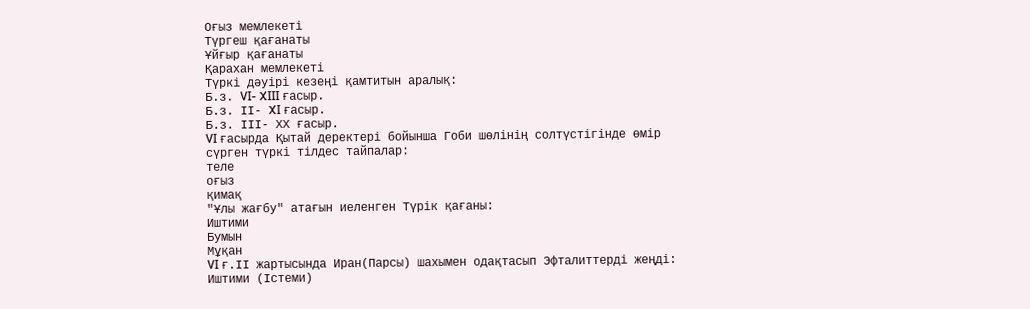Оғыз мемлекеті
Түргеш қағанаты
Ұйғыр қағанаты
Қарахан мемлекеті
Түркі дәуірі кезеңі қамтитын аралық:
Б.з. VI- XIII ғасыр.
Б.з. ІI- XI ғасыр.
Б.з. ІІI- XХ ғасыр.
VI ғасырда Қытай деректері бойынша Гоби шөлінің солтүстігінде өмір сүрген түркі тілдес тайпалар:
теле
оғыз
қимақ
"Ұлы жағбу" атағын иеленген Түрік қағаны:
Иштими
Бумын
Мұқан
VI ғ.ІІ жартысында Иран(Парсы) шахымен одақтасып Эфталиттерді жеңді:
Иштими (Істеми)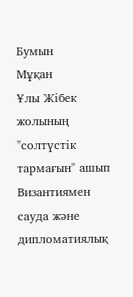Бумын
Мұқан
Ұлы Жібек жолының "солтүстік тармағын" ашып Византиямен сауда және дипломатиялық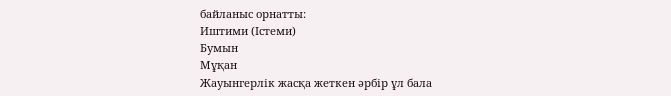байланыс орнатты:
Иштими (Істеми)
Бумын
Мұқан
Жауынгерлік жасқа жеткен әрбір ұл бала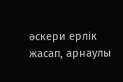әскери ерлік жасап, арнаулы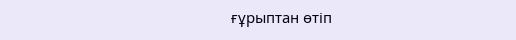ғұрыптан өтіп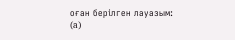оған берілген лауазым:
(a)